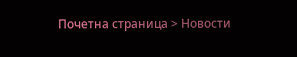Почетна страница > Новости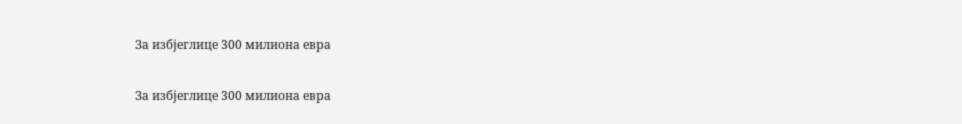За избјеглице 300 милиона евра

За избјеглице 300 милиона евра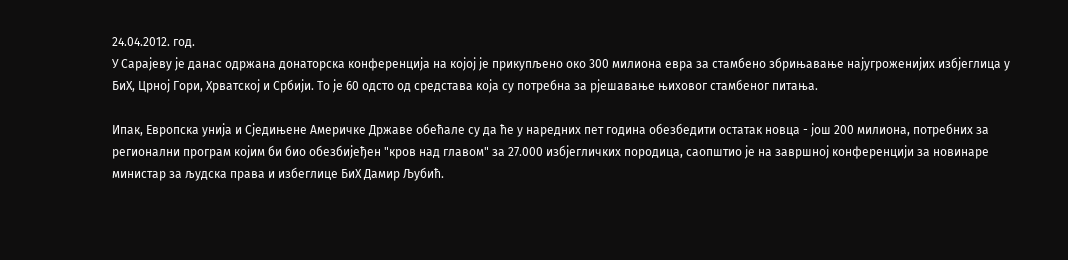24.04.2012. год.
У Сарајеву је данас одржана донаторска конференција на којој је прикупљено око 300 милиона евра за стамбено збрињавање најугроженијих избјеглица у БиХ, Црној Гори, Хрватској и Србији. То је 60 одсто од средстава која су потребна за рјешавање њиховог стамбеног питања.

Ипак, Европска унија и Сједињене Америчке Државе обећале су да ће у наредних пет година обезбедити остатак новца - још 200 милиона, потребних за регионални програм којим би био обезбијеђен "кров над главом" за 27.000 избјегличких породица, саопштио је на завршној конференцији за новинаре министар за људска права и избеглице БиХ Дамир Љубић.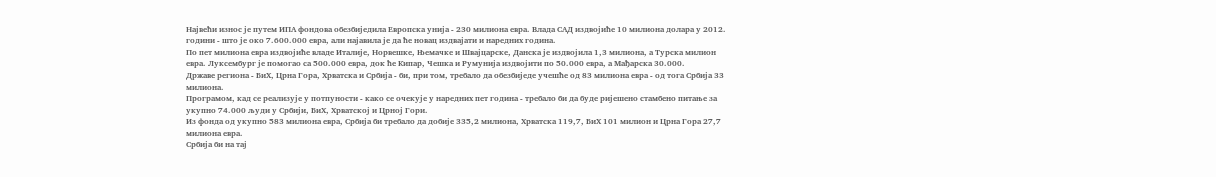Највећи износ је путем ИПА фондова обезбиједила Европска унија - 230 милиона евра. Влада САД издвојиће 10 милиона долара у 2012. години - што је око 7.600.000 евра, али најавила је да ће новац издвајати и наредних година.
По пет милиона евра издвојиће владе Италије, Норвешке, Њемачке и Швајцарске, Данска је издвојила 1,3 милиона, а Турска милион евра. Луксембург је помогао са 500.000 евра, док ће Кипар, Чешка и Румунија издвојити по 50.000 евра, а Мађарска 30.000.
Државе региона - БиХ, Црна Гора, Хрватска и Србија - би, при том, требало да обезбиједе учешће од 83 милиона евра - од тога Србија 33 милиона.
Програмом, кад се реализује у потпуности - како се очекује у наредних пет година - требало би да буде ријешено стамбено питање за укупно 74.000 људи у Србији, БиХ, Хрватској и Црној Гори.
Из фонда од укупно 583 милиона евра, Србија би требало да добије 335,2 милиона, Хрватска 119,7, БиХ 101 милион и Црна Гора 27,7 милиона евра.
Србија би на тај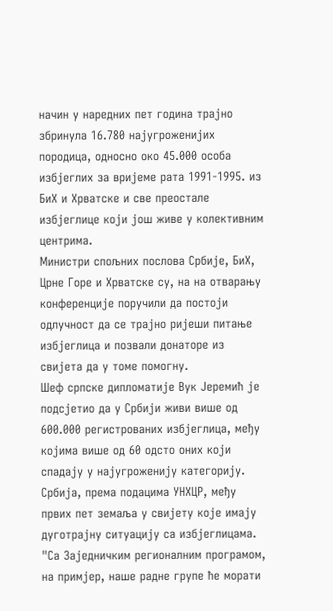начин у наредних пет година трајно збринула 16.780 најугроженијих породица, односно око 45.000 особа избјеглих за вријеме рата 1991-1995. из БиХ и Хрватске и све преостале избјеглице који још живе у колективним центрима.
Министри спољних послова Србије, БиХ, Црне Горе и Хрватске су, на на отварању конференције поручили да постоји одлучност да се трајно ријеши питање избјеглица и позвали донаторе из свијета да у томе помогну.
Шеф српске дипломатије Вук Јеремић је подсјетио да у Србији живи више од 600.000 регистрованих избјеглица, међу којима више од 60 одсто оних који спадају у најугроженију категорију. Србија, према подацима УНХЦР, међу првих пет земаља у свијету које имају дуготрајну ситуацију са избјеглицама.
"Са Заједничким регионалним програмом, на примјер, наше радне групе ће морати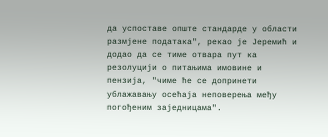да успоставе опште стандарде у области размјене података", рекао је Јеремић и додао да се тиме отвара пут ка резолуцији о питањима имовине и пензија, "чиме ће се допринети ублажавању осећаја неповерења међу погођеним заједницама".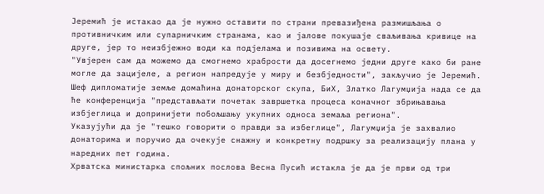Јеремић је истакао да је нужно оставити по страни превазиђена размишљања о противничким или супарничким странама, као и јалове покушаје сваљивања кривице на друге, јер то неизбјежно води ка подјелама и позивима на освету.
"Увјерен сам да можемо да смогнемо храбрости да досегнемо једни друге како би ране могле да зацијеле, а регион напредује у миру и безбједности", закључио је Јеремић.
Шеф дипломатије земље домаћина донаторског скупа, БиХ, Златко Лагумџија нада се да ће конференција "представљати почетак завршетка процеса коначног збрињавања избјеглица и допринијети побољшању укупних односа земаља региона".
Указујући да је "тешко говорити о правди за избеглице", Лагумџија је захвалио донаторима и поручио да очекује снажну и конкретну подршку за реализацију плана у наредних пет година.
Хрватска министарка спољних послова Весна Пусић истакла је да је први од три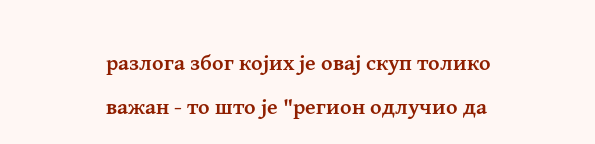разлога због којих је овај скуп толико важан - то што је "регион одлучио да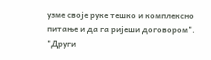узме своје руке тешко и комплексно питање и да га ријеши договором".
"Други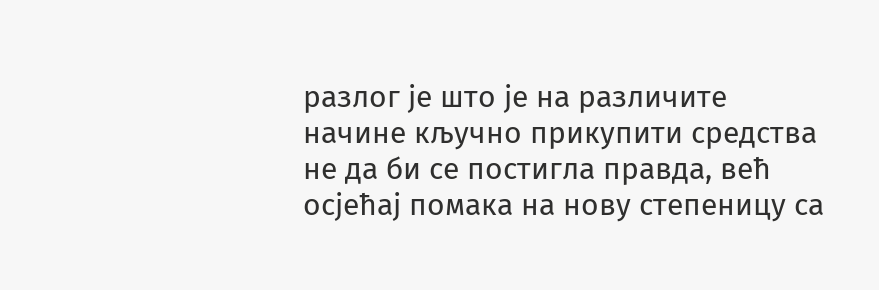разлог је што је на различите начине кључно прикупити средства не да би се постигла правда, већ осјећај помака на нову степеницу са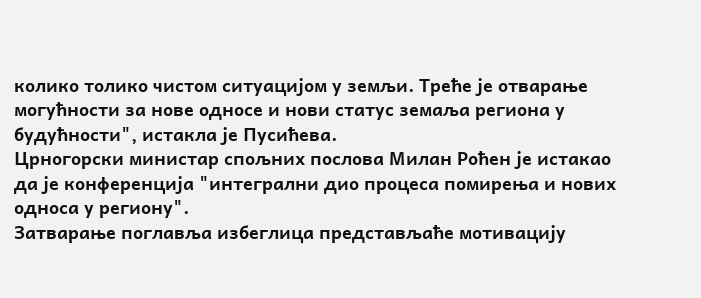колико толико чистом ситуацијом у земљи. Треће је отварање могућности за нове односе и нови статус земаља региона у будућности", истакла је Пусићева.
Црногорски министар спољних послова Милан Роћен је истакао да је конференција "интегрални дио процеса помирења и нових односа у региону".
Затварање поглавља избеглица представљаће мотивацију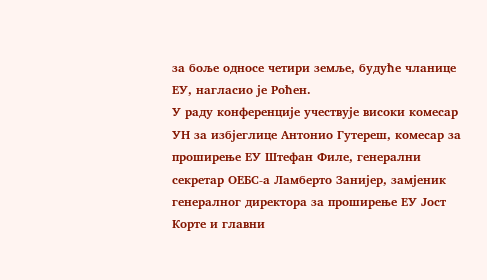за боље односе четири земље, будуће чланице ЕУ, нагласио је Роћен.
У раду конференције учествује високи комесар УН за избјеглице Антонио Гутереш, комесар за проширење ЕУ Штефан Филе, генерални секретар ОЕБС-а Ламберто Занијер, замјеник генералног директора за проширење ЕУ Јост Корте и главни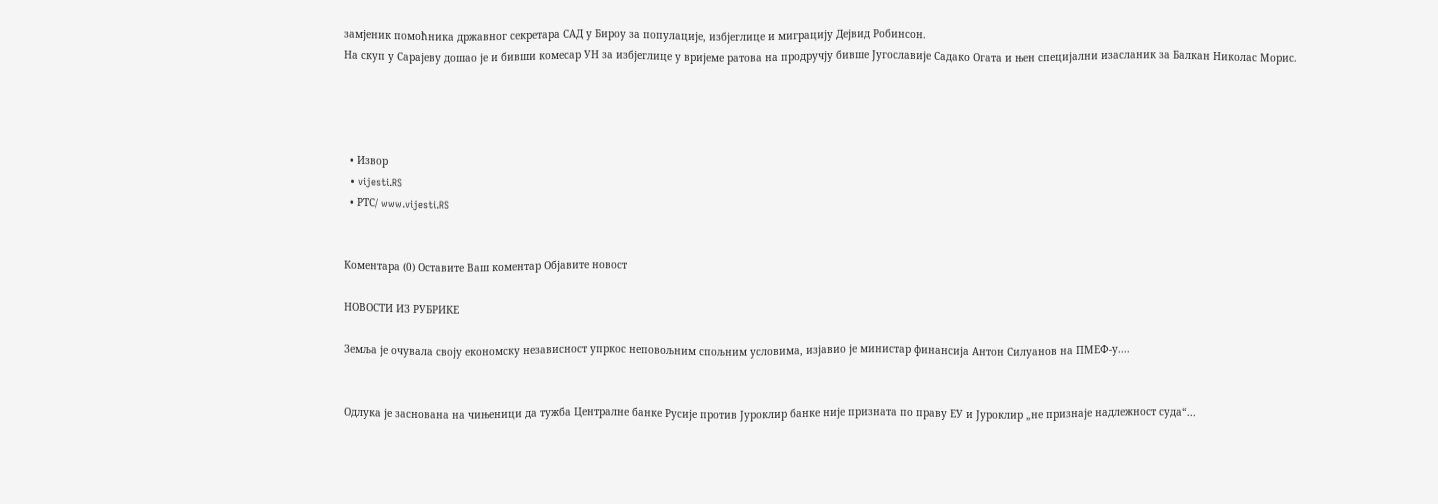замјеник помоћника државног секретара САД у Бироу за популације, избјеглице и миграцију Дејвид Робинсон.
На скуп у Сарајеву дошао је и бивши комесар УН за избјеглице у вријеме ратова на продручју бивше Југославије Садако Огата и њен специјални изасланик за Балкан Николас Морис.




  • Извор
  • vijesti.RS
  • РТС/ www.vijesti.RS


Коментара (0) Оставите Ваш коментар Објавите новост

НОВОСТИ ИЗ РУБРИКЕ

Земља је очувала своју економску независност упркос неповољним спољним условима, изјавио је министар финансија Антон Силуанов на ПМЕФ-у....


Одлука је заснована на чињеници да тужба Централне банке Русије против Јуроклир банке није призната по праву ЕУ и Јуроклир „не признаје надлежност суда“...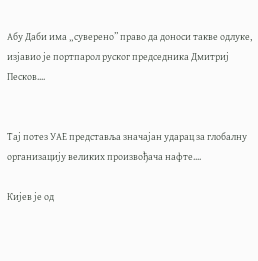Абу Даби има „суверено” право да доноси такве одлуке, изјавио је портпарол руског председника Дмитриј Песков....


Тај потез УАЕ представља значајан ударац за глобалну организацију великих произвођача нафте....

Кијев је од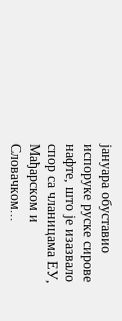јануара обуставио испоруке руске сирове нафте, што је изазвало спор са чланицама ЕУ, Мађарском и Словачком...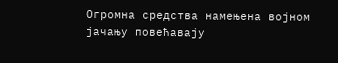Огромна средства намењена војном јачању повећавају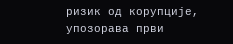ризик од корупције, упозорава први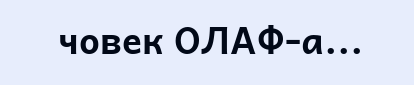човек ОЛАФ-а...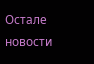Остале новости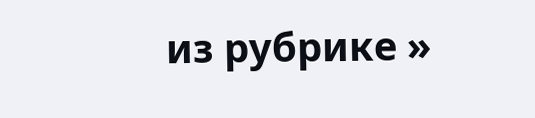из рубрике »